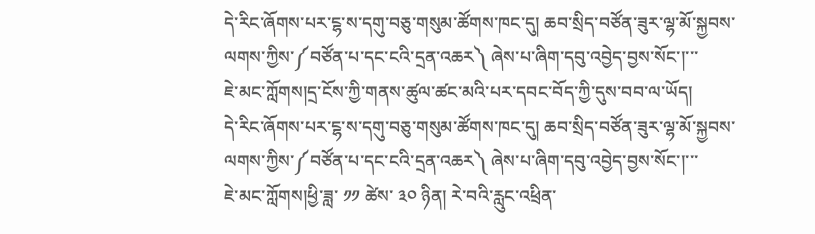དེ་རིང་ཞོགས་པར་ངྷ་ས་དགུ་བཅུ་གསུམ་ཚོགས་ཁང་དུ། ཆབ་སྲིད་བཙོན་ཟུར་ལྷ་མོ་སྐྱབས་ལགས་ཀྱིས་༼བཙོན་པ་དང་ངའི་དྲན་འཆར༽ ཞེས་པ་ཞིག་དབུ་འབྱེད་བྱས་སོང་།་་་
ཇེ་མང་ཀློགས།དྲ་ངོས་ཀྱི་གནས་ཚུལ་ཚང་མའི་པར་དབང་བོད་ཀྱི་དུས་བབ་ལ་ཡོད།
དེ་རིང་ཞོགས་པར་ངྷ་ས་དགུ་བཅུ་གསུམ་ཚོགས་ཁང་དུ། ཆབ་སྲིད་བཙོན་ཟུར་ལྷ་མོ་སྐྱབས་ལགས་ཀྱིས་༼བཙོན་པ་དང་ངའི་དྲན་འཆར༽ ཞེས་པ་ཞིག་དབུ་འབྱེད་བྱས་སོང་།་་་
ཇེ་མང་ཀློགས།ཕྱི་ཟླ་ ༡༡ ཚེས་ ༣༠ ཉིན། རེ་བའི་རླུང་འཕྲིན་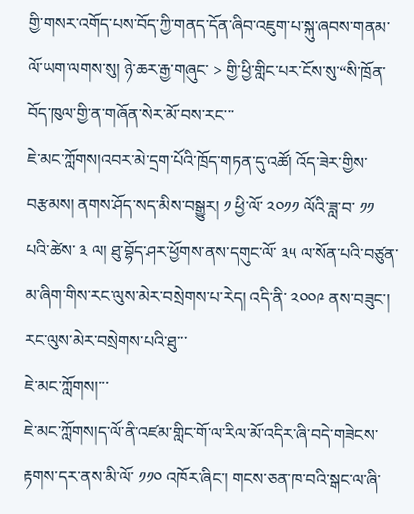གྱི་གསར་འགོད་པས་བོད་ཀྱི་གནད་དོན་ཞིབ་འཇུག་པ་སྐུ་ཞབས་གནམ་ལོ་ཡག་ལགས་སུ། ཉེ་ཆར་རྒྱ་གཞུང་ > གྱི་ཕྱི་གླིང་པར་ངོས་སུ་“སི་ཁྲོན་བོད་ཁུལ་གྱི་ན་གཞོན་སེར་མོ་བས་རང་་་
ཇེ་མང་ཀློགས།འབར་མེ་དྲག་པོའི་ཁྲོད་གཏན་དུ་འཚོ། འོད་ཟེར་གྱིས་བརྩམས། ནགས་ཤོད་སད་མིས་བསྒྱུར། ༡ ཕྱི་ལོ་ ༢༠༡༡ ལོའི་ཟླ་བ་ ༡༡ པའི་ཚེས་ ༣ ལ། ཐུ་བྷོད་ཤར་ཕྱོགས་ནས་དགུང་ལོ་ ༣༥ ལ་སོན་པའི་བཙུན་མ་ཞིག་གིས་རང་ལུས་མེར་བསྲེགས་པ་རེད། འདི་ནི་ ༢༠༠༩ ནས་བཟུང་། རང་ལུས་མེར་བསྲེགས་པའི་ཐུ་་་
ཇེ་མང་ཀློགས།་་་
ཇེ་མང་ཀློགས།ད་ལོ་ནི་འཛམ་གླིང་གོ་ལ་རིལ་མོ་འདིར་ཞི་བདེ་གཟེངས་རྟགས་དར་ནས་མི་ལོ་ ༡༡༠ འཁོར་ཞིང་། གངས་ཅན་ཁ་བའི་སྒང་ལ་ཞི་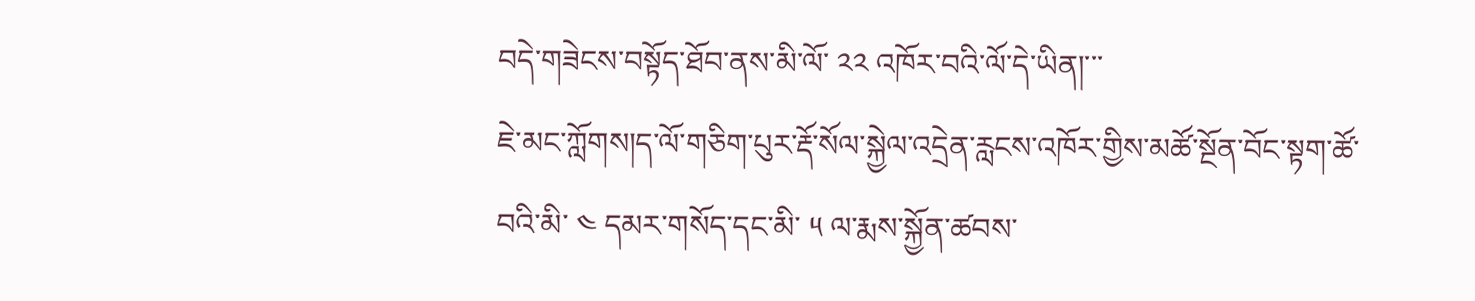བདེ་གཟེངས་བསྟོད་ཐོབ་ནས་མི་ལོ་ ༢༢ འཁོར་བའི་ལོ་དེ་ཡིན།་་་
ཇེ་མང་ཀློགས།ད་ལོ་གཅིག་པུར་རྡོ་སོལ་སྐྱེལ་འདྲེན་རླངས་འཁོར་གྱིས་མཚོ་སྔོན་བོང་སྟག་ཚོ་བའི་མི་ ༤ དམར་གསོད་དང་མི་ ༥ ལ་རྨས་སྐྱོན་ཚབས་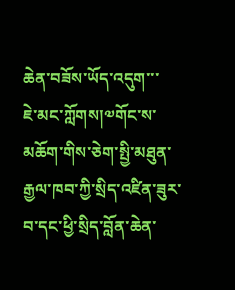ཆེན་བཟོས་ཡོད་འདུག་་་
ཇེ་མང་ཀློགས།༧གོང་ས་མཆོག་གིས་ཅེག་སྤྱི་མཐུན་རྒྱལ་ཁབ་ཀྱི་སྲིད་འཛིན་ཟུར་བ་དང་ཕྱི་སྲིད་བློན་ཆེན་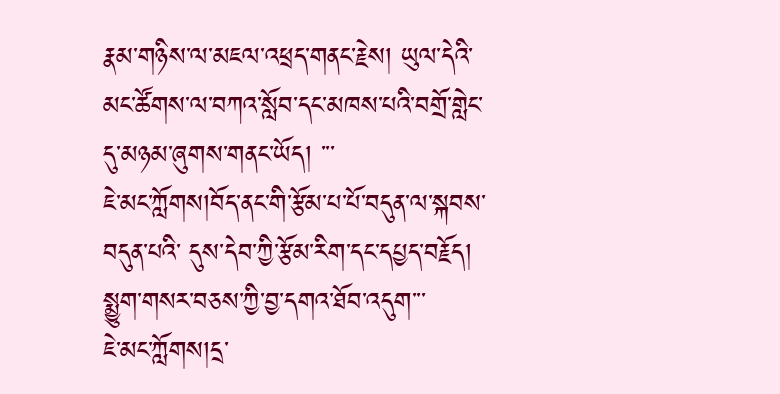རྣམ་གཉིས་ལ་མཇལ་འཕྲད་གནང་རྗེས། ཡུལ་དེའི་མང་ཚོགས་ལ་བཀའ་སློབ་དང་མཁས་པའི་བགྲོ་གླེང་དུ་མཉམ་ཞུགས་གནང་ཡོད། ་་་
ཇེ་མང་ཀློགས།བོད་ནང་གི་རྩོམ་པ་པོ་བདུན་ལ་སྐབས་བདུན་པའི་ དུས་དེབ་ཀྱི་རྩོམ་རིག་དང་དཔྱད་བརྗོད། སྨྱུག་གསར་བཅས་ཀྱི་བྱ་དགའ་ཐོབ་འདུག་་་
ཇེ་མང་ཀློགས།དྲ་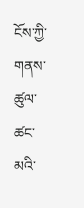ངོས་ཀྱི་གནས་ཚུལ་ཚང་མའི་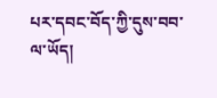པར་དབང་བོད་ཀྱི་དུས་བབ་ལ་ཡོད།